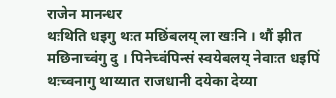राजेन मानन्धर
थःथिति धइगु थःत मछिंबलय् ला खःनि । थौं झीत मछिनाच्वंगु दु । पिनेच्वंपिन्सं स्वयेबलय् नेवाःत धइपिं थःच्वनागु थाय्यात राजधानी दयेका देय्या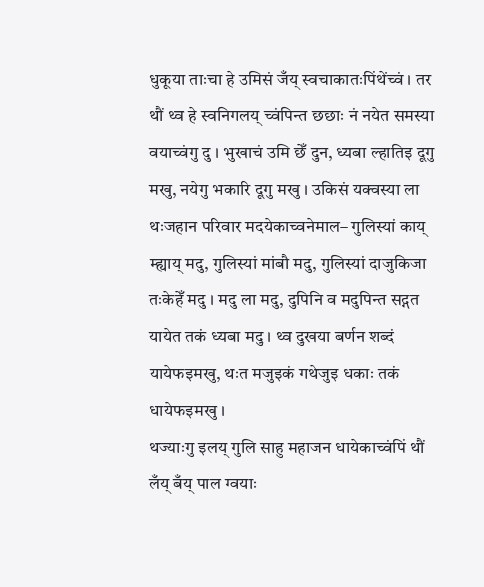धुकूया ताःचा हे उमिसं जँय् स्वचाकातःपिंथेंच्वं । तर थौं थ्व हे स्वनिगलय् च्वंपिन्त छछाः नं नयेत समस्या वयाच्वंगु दु । भुखाचं उमि छेँ दुन, ध्यबा ल्हातिइ दूगु मखु, नयेगु भकारि दूगु मखु । उकिसं यक्वस्या ला थःजहान परिवार मदयेकाच्वनेमाल– गुलिस्यां काय् म्ह्याय् मदु, गुलिस्यां मांबौ मदु, गुलिस्यां दाजुकिजा तःकेहेँ मदु । मदु ला मदु, दुपिनि व मदुपिन्त सद्गत यायेत तकं ध्यबा मदु । थ्व दुखया बर्णन शब्दं यायेफइमखु, थःत मजुइकं गथेजुइ धकाः तकं धायेफइमखु ।
थज्याःगु इलय् गुलि साहु महाजन धायेकाच्वंपिं थौं लँय् बँय् पाल ग्वयाः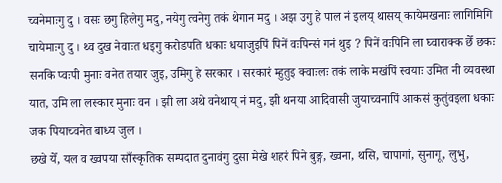च्वनेमाःगु दु । वसः छगु हिलेगु मदु, नयेगु त्वनेगु तकं थेगान मदु । अझ उगु हे पाल नं इलय् थासय् कायेमखनाः लागिमिगि चायेमाःगु दु । थ्व दुख नेवाःत धइगु करोडपति धकाः धयाजुइपिं पिनें वःपिन्सं गनं थुइ ? पिनें वःपिनि ला घ्वाराक्क छेँ छकः सनकि प्वःपी मुनाः वनेत तयार जुइ, उमिगु हे सरकार । सरकारं म्हुतुइ क्वाःलः तकं लाके मखंपिं स्वयाः उमित नी व्यवस्था यात, उमि ला लस्कार मुनाः वन । झी ला अथे वनेथाय् नं मदु, झी थनया आदिवासी जुयाच्वनापिं आकसं कुतुंवइला धकाः जक पियाच्वनेत बाध्य जुल ।
छखे येँ, यल व ख्वपया साँस्कृतिक सम्पदात दुनावंगु दुसा मेखे शहरं पिने बुङ्ग, ख्वना, थसि, चापागां, सुनागू, लुभु,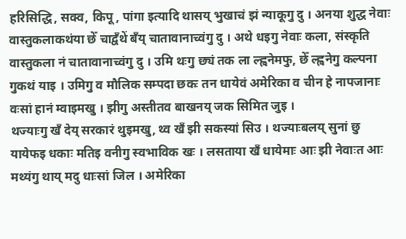हरिसिद्धि, सक्व, किपू, पांगा इत्यादि थासय् भुखाचं झं न्याकूगु दु । अनया शुद्ध नेवाः वास्तुकलाकथंया छेँ चाद्वँथें बँय् चातावानाच्वंगु दु । अथे धइगु नेवाः कला, संस्कृति वास्तुकला नं चातावानाच्वंगु दु । उमि थःगु छ्यं तक ला ल्ह्वनेमफु, छेँ ल्ह्वनेगु कल्पना गुकथं याइ । उमिगु व मौलिक सम्पदा छकः तन धायेवं अमेरिका व चीन हे नापजानाः वःसां हानं म्वाइमखु । झीगु अस्तीतव बाखनय् जक सिमित जुइ ।
थज्याःगु खँ देय् सरकारं थुइमखु, थ्व खँ झी सकस्यां सिउ । थज्याःबलय् सुनां छु यायेफइ धकाः मतिइ वनीगु स्वभाविक खः । लसताया खँ धायेमाः आः झी नेवाःत आः मथ्यंगु थाय् मदु धाःसां जिल । अमेरिका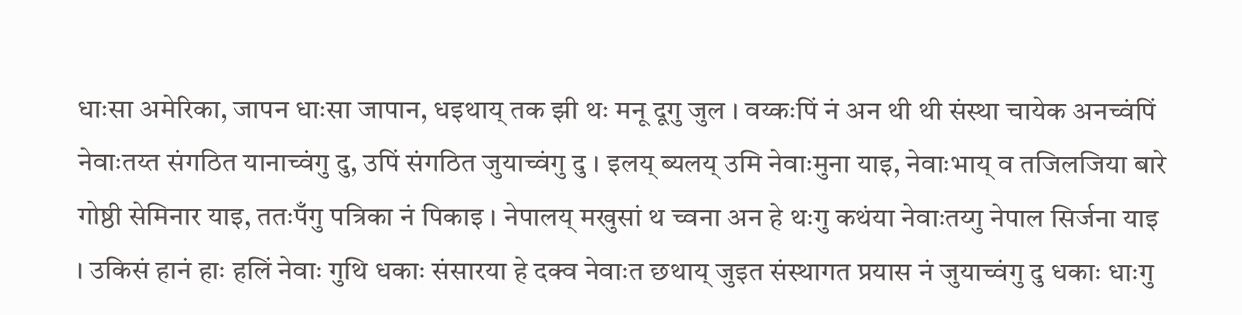धाःसा अमेरिका, जापन धाःसा जापान, धइथाय् तक झी थः मनू दूगु जुल । वय्कःपिं नं अन थी थी संस्था चायेक अनच्वंपिं नेवाःतय्त संगठित यानाच्वंगु दु, उपिं संगठित जुयाच्वंगु दु । इलय् ब्यलय् उमि नेवाःमुना याइ, नेवाःभाय् व तजिलजिया बारे गोष्ठी सेमिनार याइ, ततःपँगु पत्रिका नं पिकाइ । नेपालय् मखुसां थ च्वना अन हे थःगु कथंया नेवाःतय्गु नेपाल सिर्जना याइ । उकिसं हानं हाः हलिं नेवाः गुथि धकाः संसारया हे दक्व नेवाःत छथाय् जुइत संस्थागत प्रयास नं जुयाच्वंगु दु धकाः धाःगु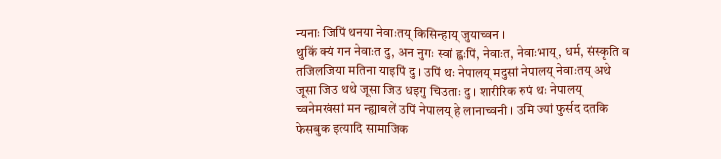न्यनाः जिपिं थनया नेवाःतय् किसिन्हाय् जुयाच्वन ।
थुकिं क्यं गन नेवाःत दु, अन नुगः स्वां ह्वःपिं, नेवाःत, नेवाःभाय्, धर्म, संस्कृति व तजिलजिया मतिना याइपिं दु । उपिं थः नेपालय् मदुसां नेपालय् नेवाःतय् अथे जूसा जिउ थथे जूसा जिउ धइगु चिउताः दु । शारीरिक रुपं थः नेपालय् च्वनेमखंसां मन न्ह्याबलें उपिं नेपालय् हे लानाच्वनी । उमि ज्यां फुर्सद दतकि फेसबुक इत्यादि सामाजिक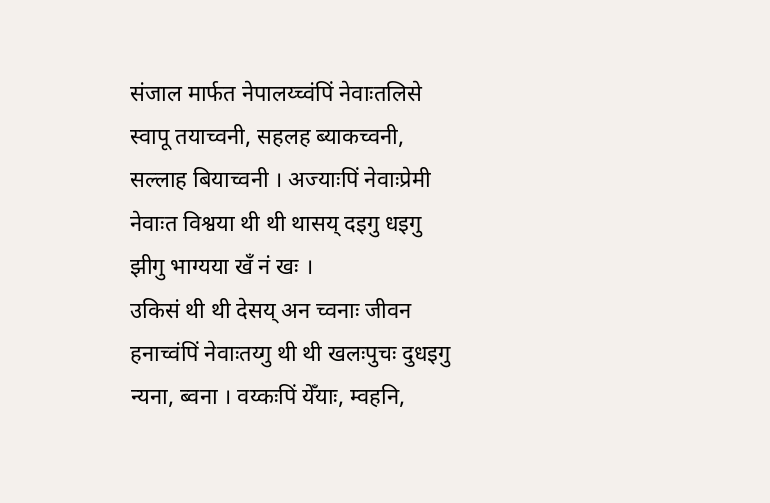संजाल मार्फत नेपालय्च्वंपिं नेवाःतलिसे स्वापू तयाच्वनी, सहलह ब्याकच्वनी, सल्लाह बियाच्वनी । अज्याःपिं नेवाःप्रेमी नेवाःत विश्वया थी थी थासय् दइगु धइगु झीगु भाग्यया खँ नं खः ।
उकिसं थी थी देसय् अन च्वनाः जीवन हनाच्वंपिं नेवाःतय्गु थी थी खलःपुचः दुधइगु न्यना, ब्वना । वय्कःपिं येँयाः, म्वहनि,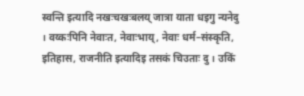स्वन्ति इत्यादि नखःचखःबलय् जात्रा याता धइगु न्यनेदु । वय्कःपिनि नेवाःत, नेवाःभाय्, नेवाः धर्म–संस्कृति, इतिहास, राजनीति इत्यादिइ तसकं चिउताः दु । उकिं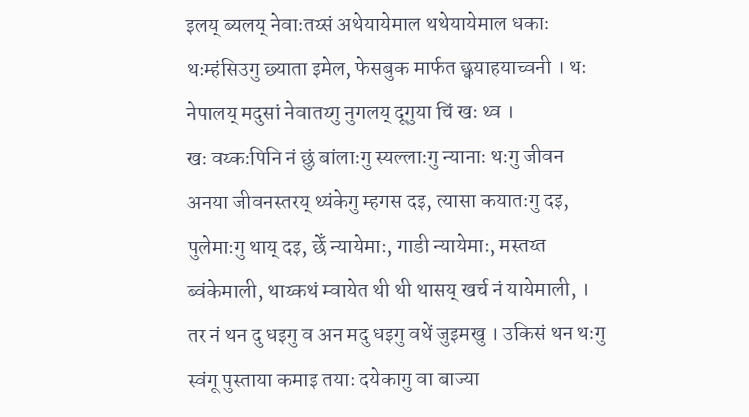इलय् ब्यलय् नेवाःतय्सं अथेयायेमाल थथेयायेमाल धकाः थःम्हंसिउगु छ्याता इमेल, फेसबुक मार्फत छ्वयाहयाच्वनी । थः नेपालय् मदुसां नेवातय्गु नुगलय् दूगुया चिं खः थ्व ।
खः वय्कःपिनि नं छुं बांलाःगु स्यल्लाःगु न्यानाः थःगु जीवन अनया जीवनस्तरय् थ्यंकेगु म्हगस दइ, त्यासा कयातःगु दइ, पुलेमाःगु थाय् दइ, छेँ न्यायेमाः, गाडी न्यायेमाः, मस्तय्त ब्वंकेमाली, थाय्कथं म्वायेत थी थी थासय् खर्च नं यायेमाली, । तर नं थन दु धइगु व अन मदु धइगु वथें जुइमखु । उकिसं थन थःगु स्वंगू पुस्ताया कमाइ तयाः दयेकागु वा बाज्या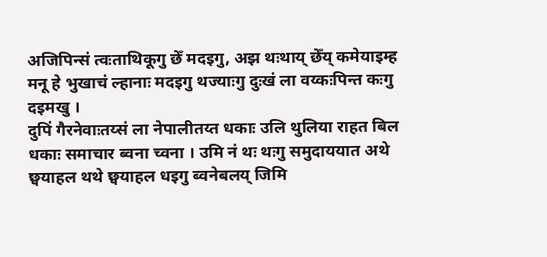अजिपिन्सं त्वःताथिकूगु छेँ मदइगु, अझ थःथाय् छेँय् कमेयाइम्ह मनू हे भुखाचं ल्हानाः मदइगु थज्याःगु दुःखं ला वय्कःपिन्त कःगु दइमखु ।
दुपिं गैरनेवाःतय्सं ला नेपालीतय्त धकाः उलि थुलिया राहत बिल धकाः समाचार ब्वना च्वना । उमि नं थः थःगु समुदाययात अथे छ्वयाहल थथे छ्वयाहल धइगु ब्वनेबलय् जिमि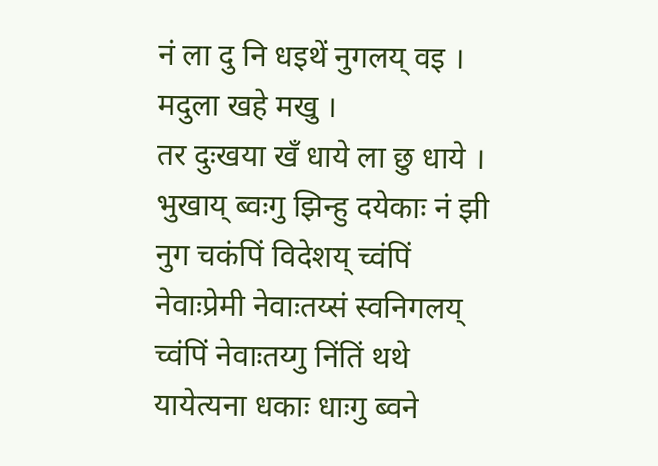नं ला दु नि धइथें नुगलय् वइ । मदुला खहे मखु ।
तर दुःखया खँ धाये ला छु धाये । भुखाय् ब्वःगु झिन्हु दयेकाः नं झी नुग चकंपिं विदेशय् च्वंपिं नेवाःप्रेमी नेवाःतय्सं स्वनिगलय् च्वंपिं नेवाःतय्गु निंतिं थथे यायेत्यना धकाः धाःगु ब्वने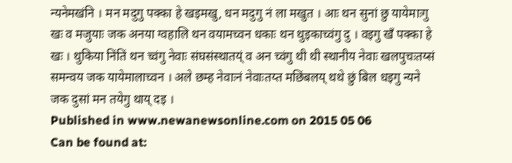न्यनेमखंनि । मन मदुगु पक्का हे खइमखु, धन मदुगु नं ला मखुत । आः थन सुनां छु यायेमाःगु खः व मजुयाः जक अनया ग्वहालि थन वयामच्वन धकाः थन थुइकाच्वंगु दु । वइगु खँ पक्का हे खः । थुकिया निंतिं थन च्वंगु नेवाः संघसंस्थातय्ं व अन च्वंगु थी थी स्थानीय नेवाः खलपुचःतय्सं समन्वय जक यायेमालाच्वन । अले छम्ह नेवाःनं नेवाःतय्त मछिंबलय् थथे छुं बिल धइगु न्यने जक दुसां मन तयेगु थाय् दइ ।
Published in www.newanewsonline.com on 2015 05 06
Can be found at: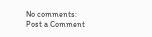No comments:
Post a Comment